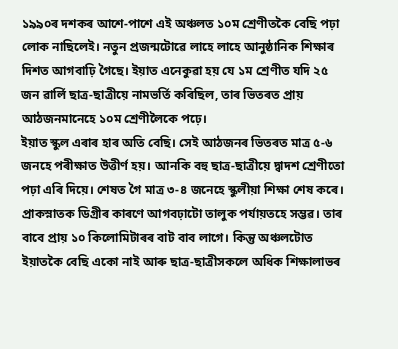১৯৯০ৰ দশকৰ আশে-পাশে এই অঞ্চলত ১০ম শ্ৰেণীতকৈ বেছি পঢ়া লোক নাছিলেই। নতুন প্ৰজন্মটোৱে লাহে লাহে আনুষ্ঠানিক শিক্ষাৰ দিশত আগবাঢ়ি গৈছে। ইয়াত এনেকুৱা হয় যে ১ম শ্ৰেণীত যদি ২৫ জন ৱাৰ্লি ছাত্ৰ-ছাত্ৰীয়ে নামভৰ্তি কৰিছিল, তাৰ ভিতৰত প্ৰায় আঠজনমানেহে ১০ম শ্ৰেণীলৈকে পঢ়ে।
ইয়াত স্কুল এৰাৰ হাৰ অতি বেছি। সেই আঠজনৰ ভিতৰত মাত্ৰ ৫-৬ জনহে পৰীক্ষাত উত্তীৰ্ণ হয়। আনকি বহু ছাত্ৰ-ছাত্ৰীয়ে দ্বাদশ শ্ৰেণীতো পঢ়া এৰি দিয়ে। শেষত গৈ মাত্ৰ ৩-৪ জনেহে স্কুলীয়া শিক্ষা শেষ কৰে।
প্ৰাকস্নাতক ডিগ্ৰীৰ কাৰণে আগবঢ়াটো তালুক পৰ্যায়তহে সম্ভৱ। তাৰ বাবে প্ৰায় ১০ কিলোমিটাৰৰ বাট বাব লাগে। কিন্তু অঞ্চলটোত ইয়াতকৈ বেছি একো নাই আৰু ছাত্ৰ-ছাত্ৰীসকলে অধিক শিক্ষালাভৰ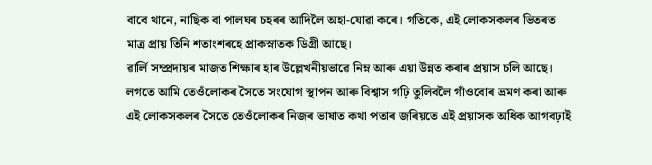বাবে থানে, নাছিক বা পালঘৰ চহৰৰ আদিলৈ অহা-যোৱা কৰে। গতিকে, এই লোকসকলৰ ভিতৰত মাত্ৰ প্ৰায় তিনি শতাংশৰহে প্ৰাকস্নাতক ডিগ্ৰী আছে।
ৱাৰ্লি সম্প্ৰদায়ৰ মাজত শিক্ষাৰ হাৰ উল্লেখনীয়ভাৱে নিম্ন আৰু এয়া উন্নত কৰাৰ প্ৰয়াস চলি আছে। লগতে আমি তেওঁলোকৰ সৈতে সংযোগ স্থাপন আৰু বিশ্বাস গঢ়ি তুলিবলৈ গাঁওবোৰ ভ্ৰমণ কৰা আৰু এই লোকসকলৰ সৈতে তেওঁলোকৰ নিজৰ ভাষাত কথা পতাৰ জৰিয়তে এই প্ৰয়াসক অধিক আগবঢ়াই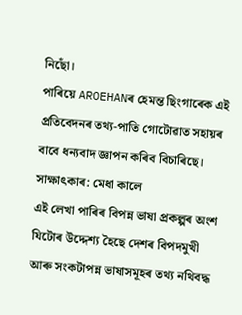নিছোঁ।
পাৰিয়ে AROEHANৰ হেমন্ত ছিংগাৰেক এই প্ৰতিবেদনৰ তথ্য-পাতি গোটোৱাত সহায়ৰ বাবে ধন্যবাদ জ্ঞাপন কৰিব বিচাৰিছে।
সাক্ষাৎকাৰ: মেধা কালে
এই লেখা পাৰিৰ বিপন্ন ভাষা প্ৰকল্পৰ অংশ যিটোৰ উদ্দেশ্য হৈছে দেশৰ বিপদমুখী আৰু সংকটাপন্ন ভাষাসমূহৰ তথ্য নথিবদ্ধ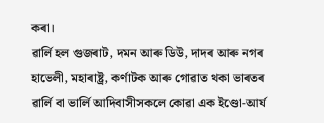কৰা।
ৱাৰ্লি হল গুজৰাট, দমন আৰু ডিউ, দাদৰ আৰু নগৰ হাভেলী, মহাৰাষ্ট্ৰ, কৰ্ণাটক আৰু গোৱাত থকা ভাৰতৰ ৱাৰ্লি বা ভাৰ্লি আদিবাসীসকলে কোৱা এক ইণ্ডো-আৰ্য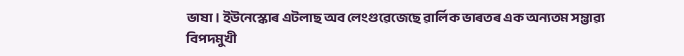ভাষা। ইউনেস্কোৰ এটলাছ অব লেংগুৱেজেছে ৱাৰ্লিক ভাৰতৰ এক অন্যতম সম্ভাৱ্য বিপদমুখী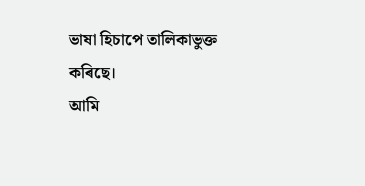ভাষা হিচাপে তালিকাভুক্ত কৰিছে।
আমি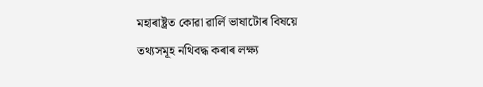মহাৰাষ্ট্ৰত কোৱা ৱাৰ্লি ভাষাটোৰ বিষয়ে তথ্যসমূহ নথিবদ্ধ কৰাৰ লক্ষ্য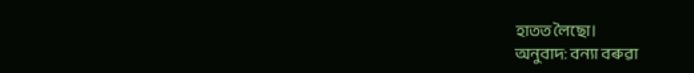হাতত লৈছো।
অনুবাদ: বন্যা বৰুৱা